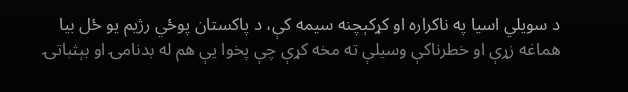د سویلي اسیا په ناکراره او کړکېچنه سیمه کې، د پاکستان پوځي رژیم یو ځل بیا هماغه زړې او خطرناکې وسیلې ته مخه کړې چې پخوا یې هم له بدنامۍ او بېثباتۍ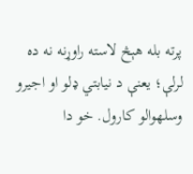پرته بله هېڅ لاسته راوړنه نه ده لرلې؛ یعنې د نیابتي ډلو او اجیرو وسلهوالو کارول. خو دا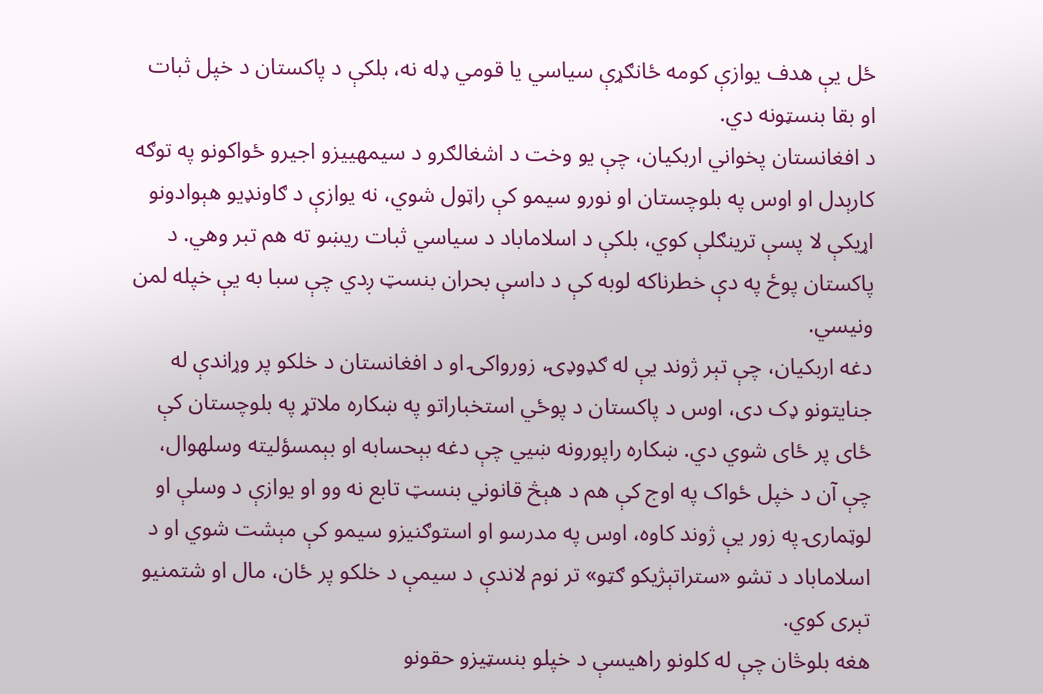ځل یې هدف یوازې کومه ځانګړې سیاسي یا قومي ډله نه، بلکې د پاکستان د خپل ثبات او بقا بنسټونه دي.
د افغانستان پخواني اربکیان، چې یو وخت د اشغالګرو د سیمهییزو اجیرو ځواکونو په توګه کارېدل او اوس په بلوچستان او نورو سیمو کې راټول شوي، نه یوازې د ګاونډیو هېوادونو اړیکې لا پسې ترینګلې کوي، بلکې د اسلاماباد د سیاسي ثبات ریښو ته هم تبر وهي. د پاکستان پوځ په دې خطرناکه لوبه کې د داسې بحران بنسټ ږدي چې سبا به یې خپله لمن ونیسي.
دغه اربکیان، چې تېر ژوند یې له ګډوډۍ، زورواکۍ او د افغانستان د خلکو پر وړاندې له جنایتونو ډک دی، اوس د پاکستان د پوځي استخباراتو په ښکاره ملاتړ په بلوچستان کې ځای پر ځای شوي دي. ښکاره راپورونه ښيي چې دغه بېحسابه او بېمسؤلیته وسلهوال، چې آن د خپل ځواک په اوج کې هم د هېڅ قانوني بنسټ تابع نه وو او یوازې د وسلې او لوټمارۍ په زور یې ژوند کاوه، اوس په مدرسو او استوګنیزو سیمو کې مېشت شوي او د اسلاماباد د تشو «ستراتېژیکو ګټو» تر نوم لاندې د سیمې د خلکو پر ځان، مال او شتمنیو تېری کوي.
هغه بلوڅان چې له کلونو راهیسې د خپلو بنسټیزو حقونو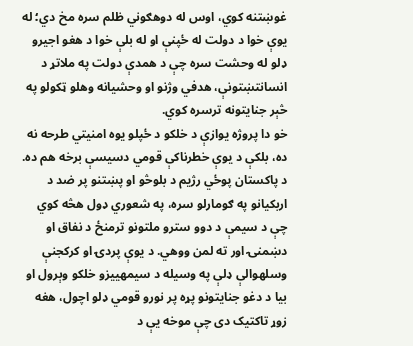غوښتنه کوي، اوس له دوهګوني ظلم سره مخ دي؛ له یوې خوا د دولت له ځپنې او له بلې خوا د هغو اجیرو ډلو له وحشت سره چې د همدې دولت په ملاتړ د انسانتښتونې، هدفي وژنو او وحشیانه وهلو ټکولو په څېر جنایتونه ترسره کوي.
خو دا پروژه یوازې د خلکو د ځپلو یوه امنیتي طرحه نه ده، بلکې د یوې خطرناکې قومي دسیسې برخه هم ده. د پاکستان پوځي رژیم د بلوڅو او پښتنو پر ضد د اربکیانو په ګومارلو سره، په شعوري ډول هڅه کوي چې د سیمې د دوو سترو ملتونو ترمنځ د نفاق او دښمنۍ اور ته لمن ووهي. د یوې پردۍ او کرکجنې وسلهوالې ډلې په وسیله د سیمهییزو خلکو وېرول او بیا د دغو جنایتونو پړه پر نورو قومي ډلو اچول، هغه زوړ تاکتیک دی چې موخه یې د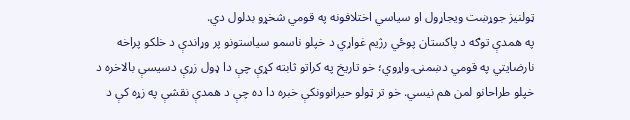ټولنیز جوړښت ویجاړول او سیاسي اختلافونه په قومي شخړو بدلول دي.
په همدې توګه د پاکستان پوځي رژیم غواړي د خپلو ناسمو سیاستونو پر وړاندې د خلکو پراخه نارضایتي په قومي دښمنۍ واړوي؛ خو تاریخ په کراتو ثابته کړې چې دا ډول زړې دسیسې بالاخره د خپلو طراحانو لمن هم نیسي. خو تر ټولو حیرانوونکې خبره دا ده چې د همدې نقشې په زړه کې د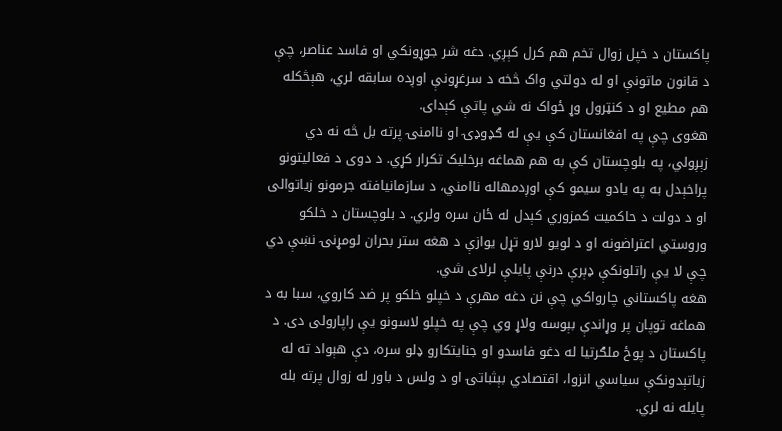پاکستان د خپل زوال تخم هم کرل کېږي. دغه شر جوړونکي او فاسد عناصر، چې د قانون ماتونې او له دولتي واک څخه د سرغړونې اوږده سابقه لري، هېڅکله هم مطیع او د کنټرول وړ ځواک نه شي پاتې کېدای.
هغوی چې په افغانستان کې یې له ګډوډۍ او ناامنۍ پرته بل څه نه دي زېږولي، په بلوچستان کې به هم هماغه برخلیک تکرار کړي. د دوی د فعالیتونو پراخېدل به په يادو سیمو کې اوږدمهاله ناامني، د سازمانیافته جرمونو زیاتوالی او د دولت د حاکمیت کمزوري کېدل له ځان سره ولري. د بلوچستان د خلکو وروستي اعتراضونه او د لویو لارو تړل یوازې د هغه ستر بحران لومړنۍ نښې دي چې لا یې راتلونکې ډېرې درنې پایلې لرلای شي.
هغه پاکستاني چارواکي چې نن دغه مهرې د خپلو خلکو پر ضد کاروي، سبا به د هماغه توپان پر وړاندې بېوسه ولاړ وي چې په خپلو لاسونو یې راپارولی دی. د پاکستان د پوځ ملګرتیا له دغو فاسدو او جنایتکارو ډلو سره، دې هېواد ته له زیاتېدونکې سیاسي انزوا، اقتصادي بېثباتۍ او د ولس د باور له زوال پرته بله پایله نه لري.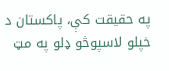په حقیقت کې، پاکستان د خپلو لاسپوڅو ډلو په مټ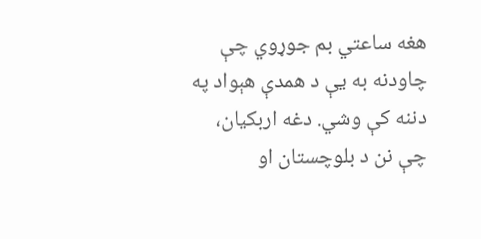هغه ساعتي بم جوړوي چې چاودنه به یې د همدې هېواد په دننه کې وشي. دغه اربکیان، چې نن د بلوچستان او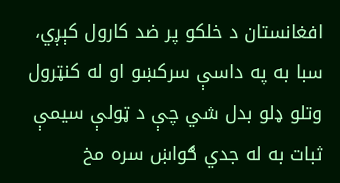افغانستان د خلکو پر ضد کارول کېږي، سبا به په داسې سرکښو او له کنټرول وتلو ډلو بدل شي چې د ټولې سیمې ثبات به له جدي ګواښ سره مخ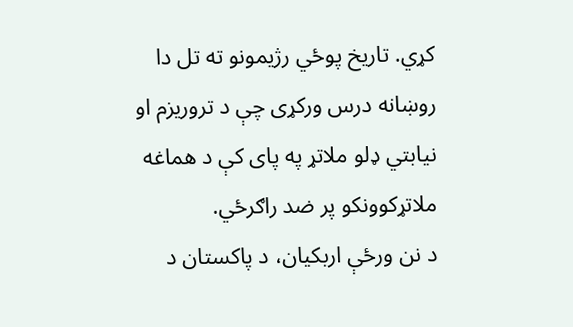کړي. تاریخ پوځي رژیمونو ته تل دا روښانه درس ورکړی چې د تروریزم او نیابتي ډلو ملاتړ په پای کې د هماغه ملاتړکوونکو پر ضد راګرځي.
د نن ورځې اربکیان، د پاکستان د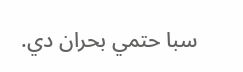سبا حتمي بحران دي.